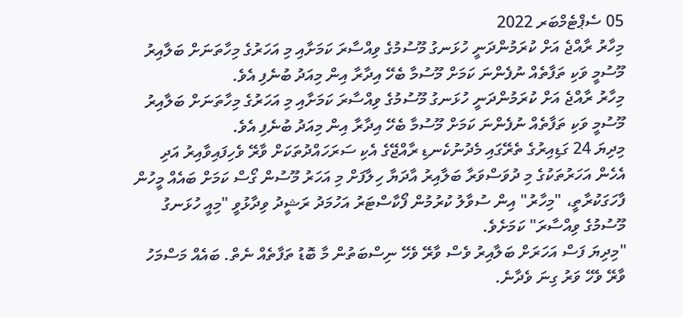05 ސެޕްޓެމްބަރ 2022
މިހާރު ރާއްޖެ އަށް ކުރަމުންދަނީ ހުޅަނގު މޫސުމުގެ ވިއްސާރަ ކަމަށާއި މި އަހަރުގެ މިހާތަނަށް ބަލާއިރު މޫސުމީ ވަކި ތަފާތެއް ނުފެންނަ ކަމަށް މޫސުމާ ބެހޭ އިދާރާ އިން މިއަދު ބުނެފި އެވެ.
މިހާރު ރާއްޖެ އަށް ކުރަމުންދަނީ ހުޅަނގު މޫސުމުގެ ވިއްސާރަ ކަމަށާއި މި އަހަރުގެ މިހާތަނަށް ބަލާއިރު މޫސުމީ ވަކި ތަފާތެއް ނުފެންނަ ކަމަށް މޫސުމާ ބެހޭ އިދާރާ އިން މިއަދު ބުނެފި އެވެ.
މިދިޔަ 24 ގަޑިއިރުގެ ތެރޭގައި މެދުނުކެނޑި ރާއްޖޭގެ އެކި ސަރަހައްދުތަކަށް ވާރޭ ވެހިފައިވާއިރު އަދި އެހެން އަހަރުތަކުގެ މި ދުވަސްވަރާ ބަލާއިރު އާދަޔާ ހިލާފަށް މި އަހަރު މޫސުން ގޯސް ކަމަށް ބައެއް މީހުން ފާހަގަކުރާތީ، "މިހާރު" އިން ސުވާލު ކުރުމުން ފޯކާސްޓަރު އަހުމަދު ރަޝީދު ވިދާޅުވީ "މިއީ ހުޅަނގު މޫސުމުގެ ވިއްސާރަ" ކަމަށެވެ.
"މިދިޔަ ފަސް އަހަރަށް ބަލާއިރު ވެސް ވާރޭ ވެހޭ ނިސްބަތުން މާ ބޮޑު ތަފާތެއް ނެތް. ބައެއް މަސްމަހު ވާރޭ ވެހޭ ވަރު ގިނަ ވެދާނެ.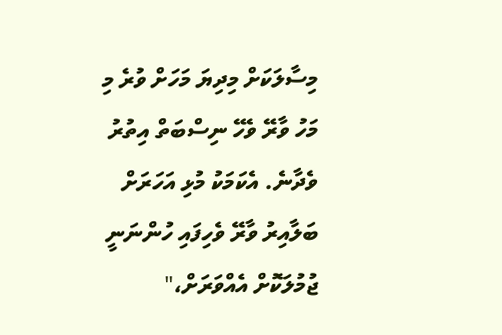މިސާލަކަށް މިދިޔަ މަހަށް ވުރެ މި މަހު ވާރޭ ވެހޭ ނިސްބަތް އިތުރު ވެދާނެ. އެކަމަކު މުޅި އަހަރަށް ބަލާއިރު ވާރޭ ވެހިފައި ހުންނަނީ ޖުމުލަކޮށް އެއްވަރަށް،"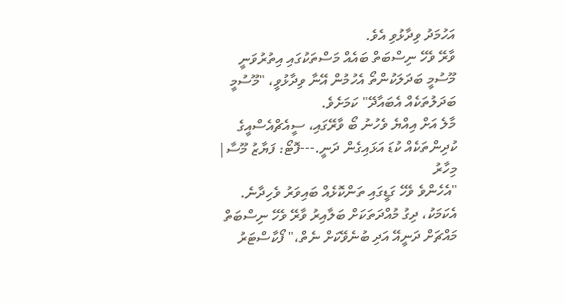އަހުމަދު ވިދާޅުވި އެވެ.
ވާރޭ ވެހޭ ނިސްބަތް ބައެއް މަސްތަކުގައި އިތުރުވަނީ މޫސުމީ ބަދަލަކުންތޯ އެހުމުން އޭނާ ވިދާޅުވީ، "މޫސުމީ ބަދަލުތަކެއް އެބައާދޭ" ކަމަށެވެ.
މާލެ އަށް އިއްޔެ ވެހުނު ބޯ ވާރޭގައި، ސީއެޗްއެސްއީގެ ކުދިންތަކެއް ކުޑަ އަޅައިގެން ދަނީ.---ފޮޓޯ: ފަޔާޒު މޫސާ| މިހާރު
"އެހެންވެ ވެހޭ ގަޑީގައި ތަންކޮޅެއް ބައިވަރު ވެހިދާނެ. އެކަމަކު، ދިގު މުއްދަތަކަށް ބަލާއިރު ވާރޭ ވެހޭ ނިސްބަތް މައްޗަށް ދަނީއޭ އަދި ބުނެވޭކަށް ނެތް،" ފޯކާސްޓަރު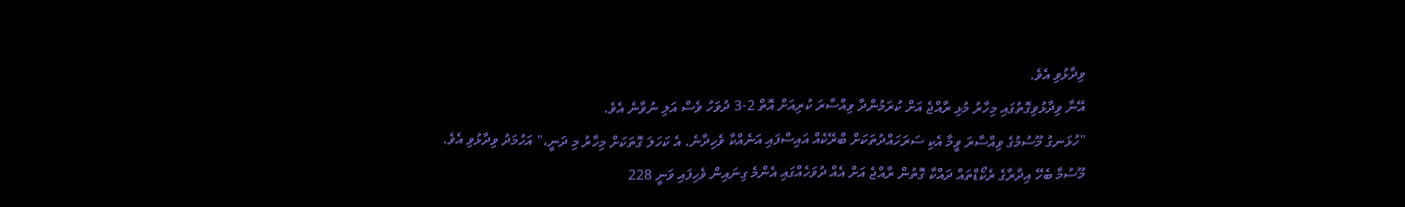ވިދާޅުވި އެވެ.
އޭނާ ވިދާޅުވިގޮތުގައި މިހާރު މުޅި ރާއްޖެ އަށް ކުރަމުންދާ ވިއްސާރަ ކުރިއަށް އޮތް 2-3 ދުވަހު ވެސް އަލި ނުވާނެ އެވެ.
"ހުޅަނގު މޫސުމުގެ ވިއްސާރަ ވީމާ އެކި ސަރަހައްދުތަކަށް ބްރޭކެއް އައިސްފައި އަނެއްކާ ވެހިދާނެ. އެ ކަހަލަ ގޮތަކަށް މިހާރު މި ދަނީ،" އަހުމަދު ވިދާޅުވި އެވެ.
މޫސުމާ ބެހޭ އިދާރާގެ ރެކޯޑްތައް ދައްކާ ގޮތުން ރާއްޖެ އަށް އެއް ދުވަހެއްގައި އެންމެ ގިނައިން ވެހިފައި ވަނީ 228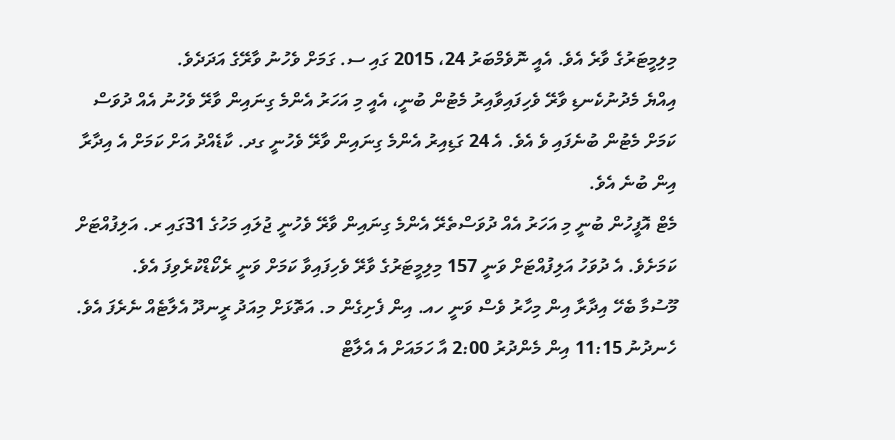މިލިމީޓަރުގެ ވާރެ އެވެ. އެއީ ނޮވެމްބަރު 24، 2015 ގައި ސ. ގަމަށް ވެހުނު ވާރޭގެ އަދަދެވެ.
އިއްޔެ މެދުނުކެނޑި ވާރޭ ވެހިފައިވާއިރު މެޓުން ބުނީ، އެއީ މި އަހަރު އެންމެ ގިނައިން ވާރޭ ވެހުނު އެއް ދުވަސް ކަމަށް މެޓުން ބުނެފައި ވެ އެވެ. އެ 24 ގަޑިއިރު އެންމެ ގިނައިން ވާރޭ ވެހުނީ ގދ. ކާޑެއްދު އަށް ކަމަށް އެ އިދާރާ އިން ބުނެ އެވެ.
މެޓް އޮފީހުން ބުނީ މި އަހަރު އެއް ދުވަސްތެރޭ އެންމެ ގިނައިން ވާރޭ ވެހުނީ ޖުލައި މަހުގެ 31ގައި ރ. އަލިފުއްޓަށް ކަމަށެވެ. އެ ދުވަހު އަލިފުއްޓަށް ވަނީ 157 މިލިމީޓަރުގެ ވާރޭ ވެހިފައިވާ ކަމަށް ވަނީ ރެކޯޑްކުރެވިފަ އެވެ.
މޫސުމާ ބެހޭ އިދާރާ އިން މިހާރު ވެސް ވަނީ ހއ. އިން ފެށިގެން މ. އަތޮޅަށް މިއަދު ރީނދޫ އެލާޓެއް ނެރެފަ އެވެ. ހެނދުނު 11:15 އިން މެންދުރު 2:00 އާ ހަމައަށް އެ އެލާޓް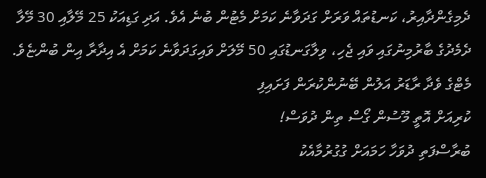ދެމިގެންދާއިރު، ކަނޑުތައް ވަރަށް ގަދަވާނެ ކަމަށް މެޓުން ބުނެ އެވެ. އަދި ގަޑިއަކު 25 މޭލާއި 30 މޭލާ ދެމެދުގެ ބާރުމިނުގައި ވައި ޖެހި، ވިލާގަނޑުގައި 50 މޭލަށް ވައިގަދަވާނެ ކަމަށް އެ އިދާރާ އިން ބުންޏެވެ.
މެޓްގެ ވެދާ ރާޑަރު އަލުން ބޭނުންކުރަން ފަށައިފި
ކުރިއަށް އޮތީ މޫސުން ގޯސް ތިން ދުވަސް!
ބުރާސްފަތި ދުވަހާ ހަމައަށް ގުގުރުމާއެކު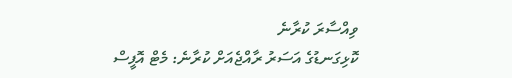ވިއްސާރަ ކުރާނެ
ކޮޅިގަނޑުގެ އަސަރު ރާއްޖެއަށް ކުރާނެ: މެޓް އޮފީސް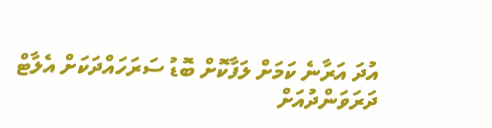އުދަ އަރާނެ ކަމަށް ލަފާކޮށް ބޮޑު ސަރަހައްދަކަށް އެލާޓް
ދަރަވަންދުއަށް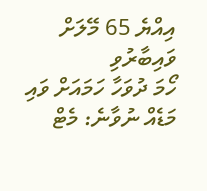އިއްޔެ 65 މޭލަށް ވައިބާރުވި
ހޯމަ ދުވަހާ ހަމައަށް ވައި މަޑެއް ނުވާނެ: މެޓް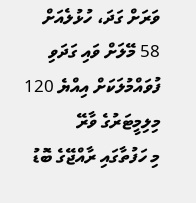ވަރަށް ގަދަ، ހުޅުލެއަށް 58 މޭލަށް ވައި ގަދަވި
ފުވައްމުލަކަށް އިއްޔެ 120 މިލިމީޓަރުގެ ވާރޭ
މި ހަފުތާގައި ރާއްޖޭގެ ބޮޑު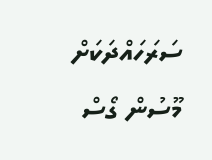ސަރަހައްދަކަށް މޫސުން ގޯސް